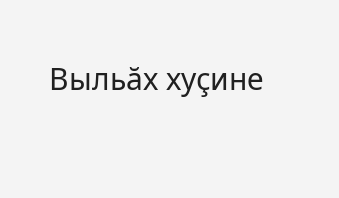Выльăх хуçине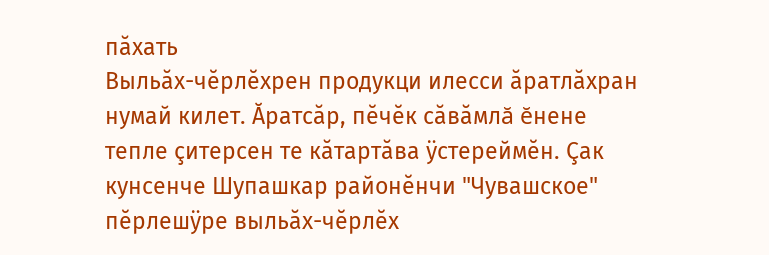пăхать
Выльăх-чĕрлĕхрен продукци илесси ăратлăхран нумай килет. Ăратсăр, пĕчĕк сăвăмлă ĕнене тепле çитерсен те кăтартăва ÿстереймĕн. Çак кунсенче Шупашкар районĕнчи "Чувашское" пĕрлешÿре выльăх-чĕрлĕх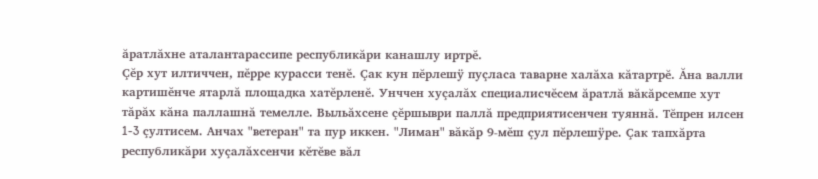ăратлăхне аталантарассипе республикăри канашлу иртрĕ.
Çĕр хут илтиччен, пĕрре курасси тенĕ. Çак кун пĕрлешÿ пуçласа таварне халăха кăтартрĕ. Ăна валли картишĕнче ятарлă площадка хатĕрленĕ. Унччен хуçалăх специалисчĕсем ăратлă вăкăрсемпе хут тăрăх кăна паллашнă темелле. Выльăхсене çĕршыври паллă предприятисенчен туяннă. Тĕпрен илсен 1-3 çултисем. Анчах "ветеран" та пур иккен. "Лиман" вăкăр 9-мĕш çул пĕрлешÿре. Çак тапхăрта республикăри хуçалăхсенчи кĕтĕве вăл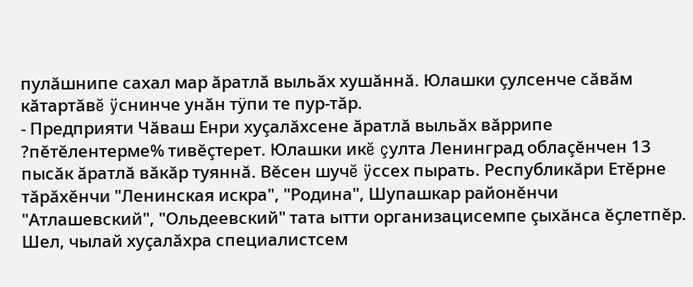пулăшнипе сахал мар ăратлă выльăх хушăннă. Юлашки çулсенче сăвăм кăтартăвĕ ÿснинче унăн тÿпи те пур-тăр.
- Предприяти Чăваш Енри хуçалăхсене ăратлă выльăх вăррипе ?пĕтĕлентерме% тивĕçтерет. Юлашки икĕ çулта Ленинград облаçĕнчен 13 пысăк ăратлă вăкăр туяннă. Вĕсен шучĕ ÿссех пырать. Республикăри Етĕрне тăрăхĕнчи "Ленинская искра", "Родина", Шупашкар районĕнчи "Атлашевский", "Ольдеевский" тата ытти организацисемпе çыхăнса ĕçлетпĕр. Шел, чылай хуçалăхра специалистсем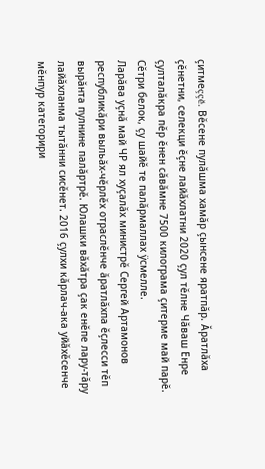çитмеççĕ. Вĕсене пулăшма хамăр çынсене яратпăр. Ăратлăха çĕнетни, селекци ĕçне лайăхлатни 2020 çул тĕлне Чăваш Енре çулталăкра пĕр ĕнен сăвăмне 7500 килограма çитерме май парĕ. Сĕтри белок, çу шайĕ те палăрмаллах ÿсмелле.
Ларăва уçнă май ЧР ял хуçалăх министрĕ Сергей Артамонов республикăри выльăх-чĕрлĕх отраслĕнче ăратлăхпа ĕçлесси тĕп вырăнта пулнине палăртрĕ. Юлашки вăхăтра çак енĕпе лару-тăру лайăхланма тытăнни сисĕнет. 2016 çулхи кăрлач-ака уйăхĕсенче мĕнпур категорири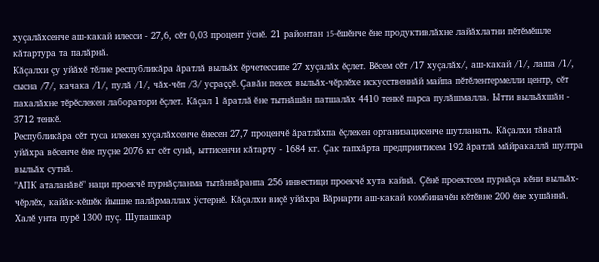хуçалăхсенче аш-какай илесси - 27,6, сĕт 0,03 процент ÿснĕ. 21 районтан 15-ĕшĕнче ĕне продуктивлăхне лайăхлатни пĕтĕмĕшле кăтартура та палăрнă.
Кăçалхи çу уйăхĕ тĕлне республикăра ăратлă выльăх ĕрчетессипе 27 хуçалăх ĕçлет. Вĕсем сĕт /17 хуçалăх/, аш-какай /1/, лаша /1/, сысна /7/, качака /1/, пулă /1/, чăх-чĕп /3/ усраççĕ. Çавăн пекех выльăх-чĕрлĕхе искусственнăй майпа пĕтĕлентермелли центр, сĕт пахалăхне тĕрĕслекен лаборатори ĕçлет. Кăçал 1 ăратлă ĕне тытнăшăн патшалăх 4410 тенкĕ парса пулăшмалла. Ытти выльăхшăн - 3712 тенкĕ.
Республикăра сĕт туса илекен хуçалăхсенче ĕнесен 27,7 проценчĕ ăратлăхпа ĕçлекен организацисенче шутланать. Кăçалхи тăватă уйăхра вĕсенче ĕне пуçне 2076 кг сĕт сунă, ыттисенчи кăтарту - 1684 кг. Çак тапхăрта предприятисем 192 ăратлă мăйракаллă шултра выльăх сутнă.
"АПК аталанăвĕ" наци проекчĕ пурнăçланма тытăннăранпа 256 инвестици проекчĕ хута кайнă. Çĕнĕ проектсем пурнăçа кĕни выльăх-чĕрлĕх, кайăк-кĕшĕк йышне палăрмаллах ÿстернĕ. Кăçалхи виçĕ уйăхра Вăрнарти аш-какай комбиначĕн кĕтĕвне 200 ĕне хушăннă. Халĕ унта пурĕ 1300 пуç. Шупашкар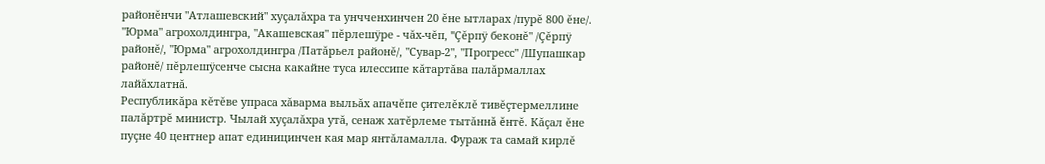районĕнчи "Атлашевский" хуçалăхра та унчченхинчен 20 ĕне ытларах /пурĕ 800 ĕне/. "Юрма" агрохолдингра, "Акашевская" пĕрлешÿре - чăх-чĕп, "Çĕрпÿ беконĕ" /Çĕрпÿ районĕ/, "Юрма" агрохолдингра /Патăрьел районĕ/, "Сувар-2", "Прогресс" /Шупашкар районĕ/ пĕрлешÿсенче сысна какайне туса илессипе кăтартăва палăрмаллах лайăхлатнă.
Республикăра кĕтĕве упраса хăварма выльăх апачĕпе çителĕклĕ тивĕçтермеллине палăртрĕ министр. Чылай хуçалăхра утă, сенаж хатĕрлеме тытăннă ĕнтĕ. Кăçал ĕне пуçне 40 центнер апат единицинчен кая мар янтăламалла. Фураж та самай кирлĕ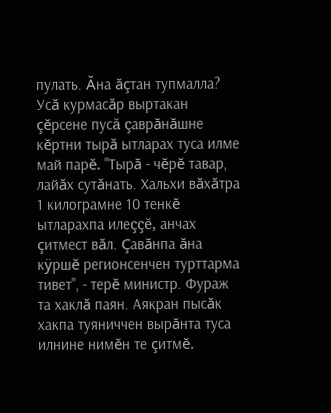пулать. Ăна ăçтан тупмалла? Усă курмасăр выртакан çĕрсене пусă çаврăнăшне кĕртни тырă ытларах туса илме май парĕ. "Тырă - чĕрĕ тавар, лайăх сутăнать. Хальхи вăхăтра 1 килограмне 10 тенкĕ ытларахпа илеççĕ, анчах çитмест вăл. Çавăнпа ăна кÿршĕ регионсенчен турттарма тивет", - терĕ министр. Фураж та хаклă паян. Аякран пысăк хакпа туяниччен вырăнта туса илнине нимĕн те çитмĕ.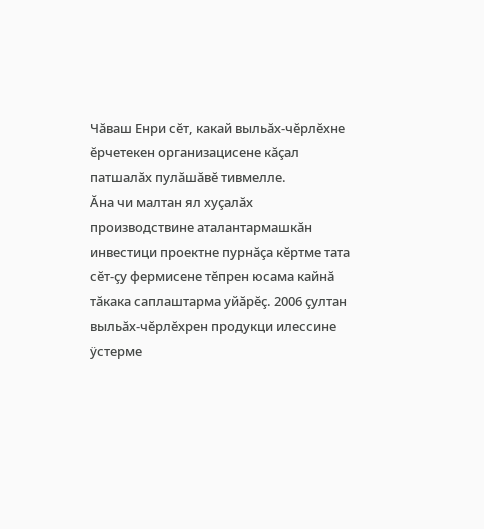Чăваш Енри сĕт, какай выльăх-чĕрлĕхне ĕрчетекен организацисене кăçал патшалăх пулăшăвĕ тивмелле.
Ăна чи малтан ял хуçалăх производствине аталантармашкăн инвестици проектне пурнăçа кĕртме тата сĕт-çу фермисене тĕпрен юсама кайнă тăкака саплаштарма уйăрĕç. 2006 çултан выльăх-чĕрлĕхрен продукци илессине ÿстерме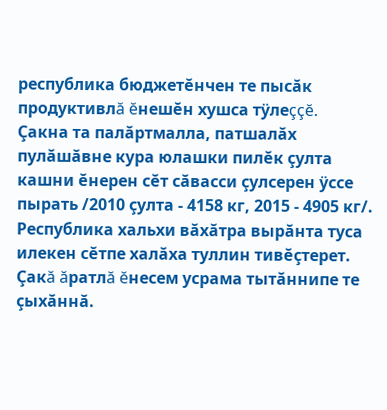республика бюджетĕнчен те пысăк продуктивлă ĕнешĕн хушса тÿлеççĕ.
Çакна та палăртмалла, патшалăх пулăшăвне кура юлашки пилĕк çулта кашни ĕнерен сĕт сăвасси çулсерен ÿссе пырать /2010 çулта - 4158 кг, 2015 - 4905 кг/. Республика хальхи вăхăтра вырăнта туса илекен сĕтпе халăха туллин тивĕçтерет. Çакă ăратлă ĕнесем усрама тытăннипе те çыхăннă.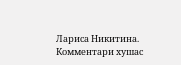Лариса Никитина.
Комментари хушас